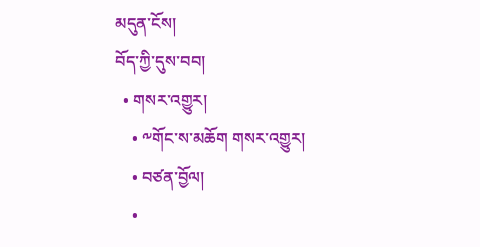མདུན་ངོས།
བོད་ཀྱི་དུས་བབ།
  • གསར་འགྱུར།
    • ༸གོང་ས་མཆོག གསར་འགྱུར།
    • བཙན་བྱོལ།
    •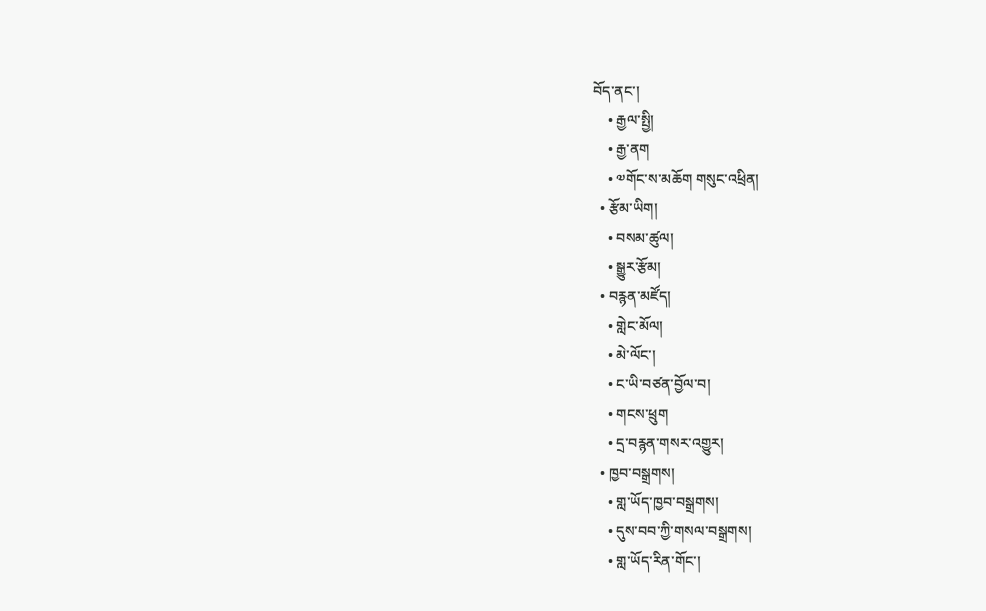བོད་ནང་།
    • རྒྱལ་སྤྱི།
    • རྒྱ་ནག
    • ༧གོང་ས་མཆོག གསུང་འཕྲིན།
  • རྩོམ་ཡིག།
    • བསམ་ཚུལ།
    • སྒྱུར་རྩོམ།
  • བརྙན་མཛོད།
    • གླེང་མོལ།
    • མེ་ལོང་།
    • ང་ཡི་བཙན་བྱོལ་བ།
    • གངས་ཕྲུག
    • དྲ་བརྙན་གསར་འགྱུར།
  • ཁྱབ་བསྒྲགས།
    • གླ་ཡོད་ཁྱབ་བསྒྲགས།
    • དུས་བབ་ཀྱི་གསལ་བསྒྲགས།
    • གླ་ཡོད་རིན་གོང་།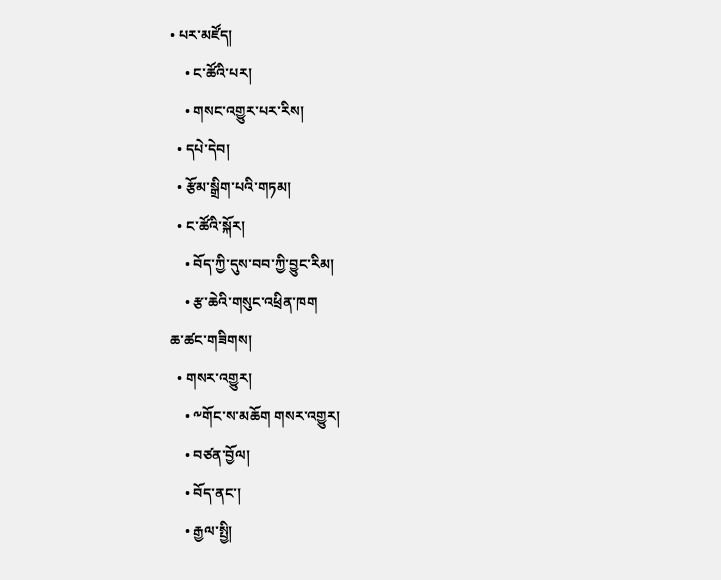• པར་མཛོད།
    • ང་ཚོའི་པར།
    • གསང་འགྱུར་པར་རིས།
  • དཔེ་དེབ།
  • རྩོམ་སྒྲིག་པའི་གཏམ།
  • ང་ཚོའི་སྐོར།
    • བོད་ཀྱི་དུས་བབ་ཀྱི་བྱུང་རིམ།
    • རྩ་ཆེའི་གསུང་འཕྲིན་ཁག
ཆ་ཚང་གཟིགས།
  • གསར་འགྱུར།
    • ༸གོང་ས་མཆོག གསར་འགྱུར།
    • བཙན་བྱོལ།
    • བོད་ནང་།
    • རྒྱལ་སྤྱི།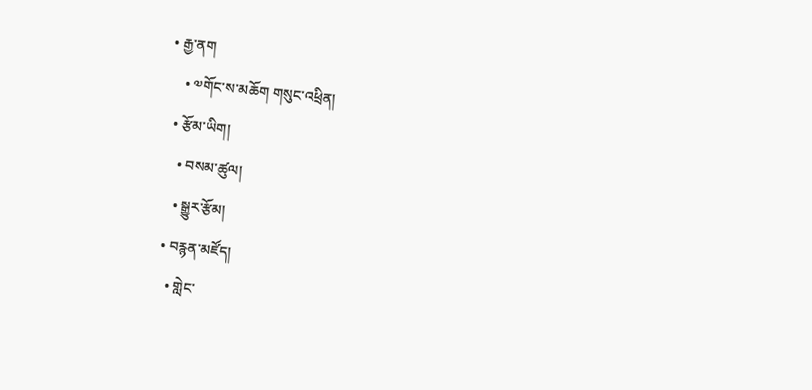• རྒྱ་ནག
    • ༧གོང་ས་མཆོག གསུང་འཕྲིན།
  • རྩོམ་ཡིག།
    • བསམ་ཚུལ།
    • སྒྱུར་རྩོམ།
  • བརྙན་མཛོད།
    • གླེང་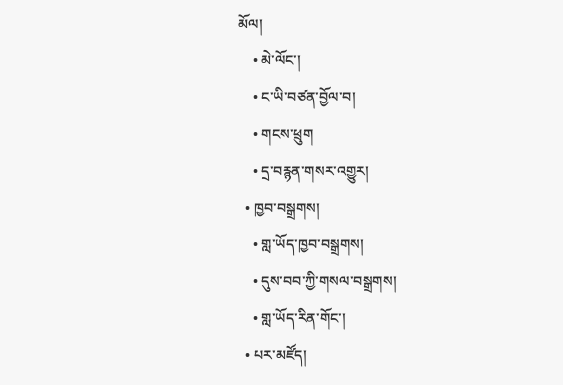མོལ།
    • མེ་ལོང་།
    • ང་ཡི་བཙན་བྱོལ་བ།
    • གངས་ཕྲུག
    • དྲ་བརྙན་གསར་འགྱུར།
  • ཁྱབ་བསྒྲགས།
    • གླ་ཡོད་ཁྱབ་བསྒྲགས།
    • དུས་བབ་ཀྱི་གསལ་བསྒྲགས།
    • གླ་ཡོད་རིན་གོང་།
  • པར་མཛོད།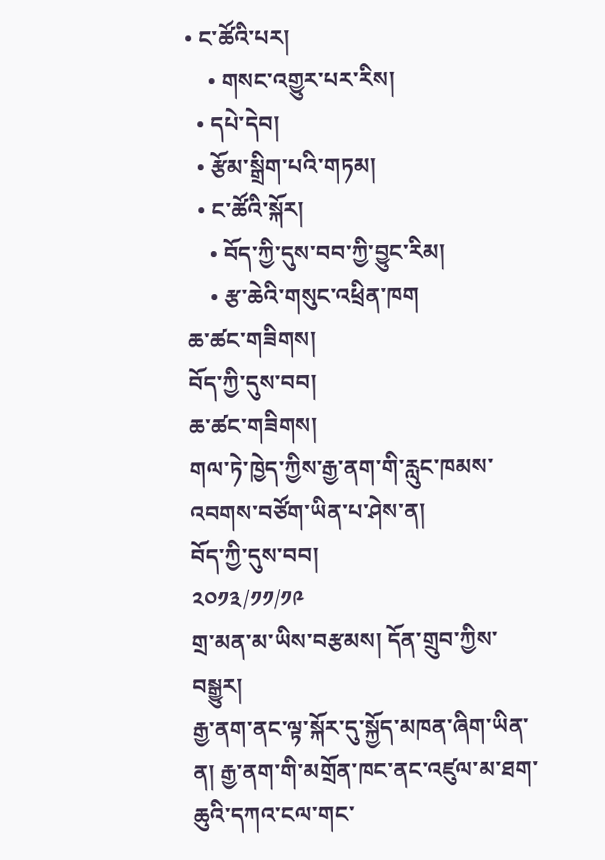• ང་ཚོའི་པར།
    • གསང་འགྱུར་པར་རིས།
  • དཔེ་དེབ།
  • རྩོམ་སྒྲིག་པའི་གཏམ།
  • ང་ཚོའི་སྐོར།
    • བོད་ཀྱི་དུས་བབ་ཀྱི་བྱུང་རིམ།
    • རྩ་ཆེའི་གསུང་འཕྲིན་ཁག
ཆ་ཚང་གཟིགས།
བོད་ཀྱི་དུས་བབ།
ཆ་ཚང་གཟིགས།
གལ་ཏེ་ཁྱེད་ཀྱིས་རྒྱ་ནག་གི་རླུང་ཁམས་འབགས་བཙོག་ཡིན་པ་ཤེས་ན།
བོད་ཀྱི་དུས་བབ།
༢༠༡༣/༡༡/༡༩
གྲ་མན་མ་ཡིས་བརྩམས། དོན་གྲུབ་ཀྱིས་བསྒྱུར།
རྒྱ་ནག་ནང་ལྟ་སྐོར་དུ་སྐྱོད་མཁན་ཞིག་ཡིན་ན། རྒྱ་ནག་གི་མགྲོན་ཁང་ནང་འཛུལ་མ་ཐག་ཆུའི་དཀའ་ངལ་གང་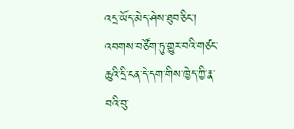འདྲ་ཡོད་མེད་ཤེས་ཐུབ་ཅིང་། འབགས་བཙོག་ཏུ་གྱུར་བའི་གཙང་ཆུའི་དྲི་ངན་དེ་དག་གིས་ཁྱེད་ཀྱི་རྣ་བའི་བུ་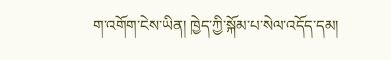ག་འགོག་ངེས་ཡིན། ཁྱེད་ཀྱི་སྐོམ་པ་སེལ་འདོད་དམ།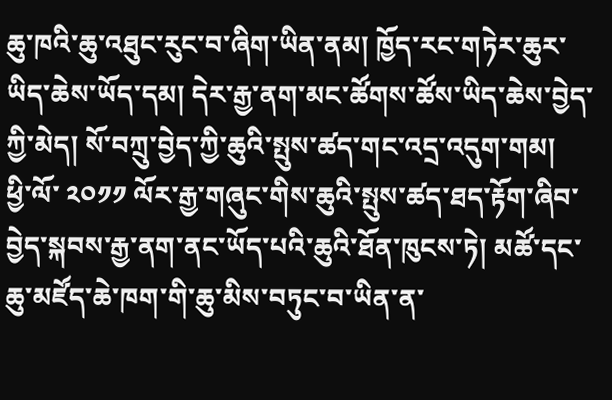ཆུ་ཁའི་ཆུ་འཐུང་རུང་བ་ཞིག་ཡིན་ནམ། ཁྱོད་རང་གཏེར་ཆུར་ཡིད་ཆེས་ཡོད་དམ། དེར་རྒྱ་ནག་མང་ཚོགས་ཚོས་ཡིད་ཆེས་བྱེད་ཀྱི་མེད། སོ་བཀྲུ་བྱེད་ཀྱི་ཆུའི་སྤུས་ཚད་གང་འདྲ་འདུག་གམ།
ཕྱི་ལོ་ ༢༠༡༡ ལོར་རྒྱ་གཞུང་གིས་ཆུའི་སྤུས་ཚད་ཐད་རྟོག་ཞིབ་བྱེད་སྐབས་རྒྱ་ནག་ནང་ཡོད་པའི་ཆུའི་ཐོན་ཁུངས་ཏེ། མཚོ་དང་ཆུ་མཛོད་ཆེ་ཁག་གི་ཆུ་མིས་བཏུང་བ་ཡིན་ན་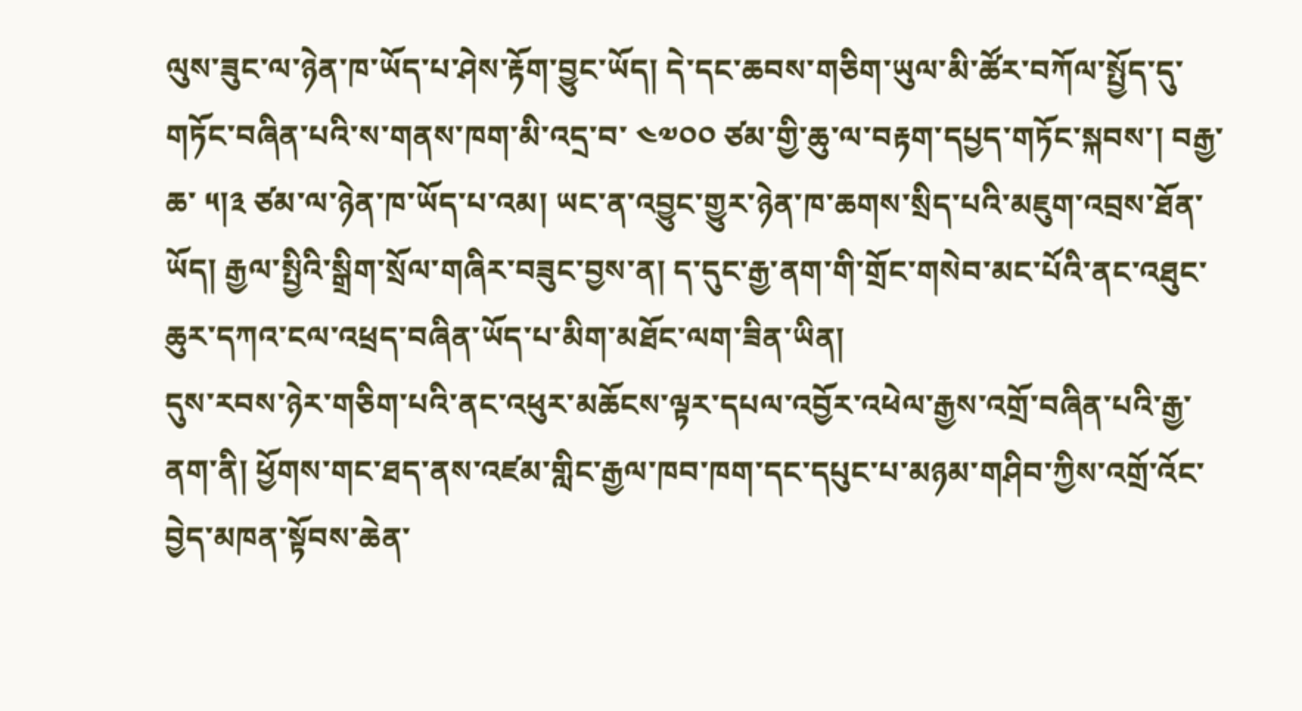ལུས་ཟུང་ལ་ཉེན་ཁ་ཡོད་པ་ཤེས་རྟོག་བྱུང་ཡོད། དེ་དང་ཆབས་གཅིག་ཡུལ་མི་ཚོར་བཀོལ་སྤྱོད་དུ་གཏོང་བཞིན་པའི་ས་གནས་ཁག་མི་འདྲ་བ་ ༤༧༠༠ ཙམ་གྱི་ཆུ་ལ་བརྟག་དཔྱད་གཏོང་སྐབས་། བརྒྱ་ཆ་ ༥།༣ ཙམ་ལ་ཉེན་ཁ་ཡོད་པ་འམ། ཡང་ན་འབྱུང་གྱུར་ཉེན་ཁ་ཆགས་སྲིད་པའི་མཇུག་འབྲས་ཐོན་ཡོད། རྒྱལ་སྤྱིའི་སྒྲིག་སྲོལ་གཞིར་བཟུང་བྱས་ན། ད་དུང་རྒྱ་ནག་གི་གྲོང་གསེབ་མང་པོའི་ནང་འཐུང་ཆུར་དཀའ་ངལ་འཕྲད་བཞིན་ཡོད་པ་མིག་མཐོང་ལག་ཟིན་ཡིན།
དུས་རབས་ཉེར་གཅིག་པའི་ནང་འཕུར་མཆོངས་ལྟར་དཔལ་འབྱོར་འཕེལ་རྒྱས་འགྲོ་བཞིན་པའི་རྒྱ་ནག་ནི། ཕྱོགས་གང་ཐད་ནས་འཛམ་གླིང་རྒྱལ་ཁབ་ཁག་དང་དཔུང་པ་མཉམ་གཤིབ་ཀྱིས་འགྲོ་འོང་བྱེད་མཁན་སྟོབས་ཆེན་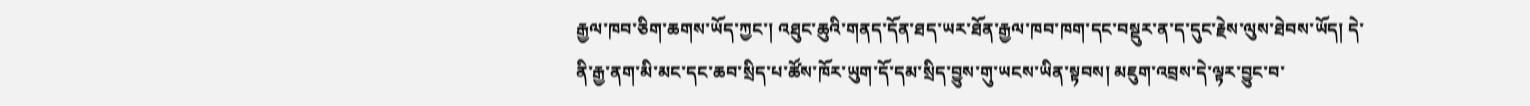རྒྱལ་ཁབ་ཅིག་ཆགས་ཡོད་ཀྱང་། འཐུང་ཆུའི་གནད་དོན་ཐད་ཡར་ཐོན་རྒྱལ་ཁབ་ཁག་དང་བསྡུར་ན་ད་དུང་རྗེས་ལུས་ཐེབས་ཡོད། དེ་ནི་རྒྱ་ནག་མི་མང་དང་ཆབ་སྲིད་པ་ཚོས་ཁོར་ཡུག་དོ་དམ་སྲིད་བྱུས་གུ་ཡངས་ཡིན་སྟབས། མཇུག་འབྲས་དེ་ལྟར་བྱུང་བ་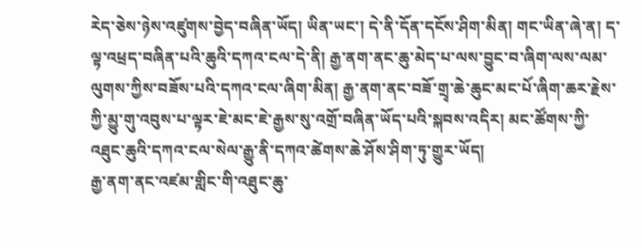རེད་ཅེས་ཉེས་འཛུགས་བྱེད་བཞིན་ཡོད། ཡིན་ཡང་། དེ་ནི་དོན་དངོས་ཤིག་མིན། གང་ཡིན་ཞེ་ན། ད་ལྟ་འཕྲད་བཞིན་པའི་ཆུའི་དཀའ་ངལ་དེ་ནི། རྒྱ་ནག་ནང་ཆུ་མེད་པ་ལས་བྱུང་བ་ཞིག་ལས་ལམ་ལུགས་ཀྱིས་བཟོས་པའི་དཀའ་ངལ་ཞིག་མིན། རྒྱ་ནག་ནང་བཟོ་གྲྭ་ཆེ་ཆུང་མང་པོ་ཞིག་ཆར་རྗེས་ཀྱི་མྱུ་གུ་འབུས་པ་ལྟར་ཇེ་མང་ཇེ་རྒྱས་སུ་འགྲོ་བཞིན་ཡོད་པའི་སྐབས་འདིར། མང་ཚོགས་ཀྱི་འཐུང་ཆུའི་དཀའ་ངལ་སེལ་རྒྱུ་ནི་དཀའ་ཚེགས་ཆེ་ཤོས་ཤིག་ཏུ་གྱུར་ཡོད།
རྒྱ་ནག་ནང་འཛམ་གླིང་གི་འཐུང་ཆུ་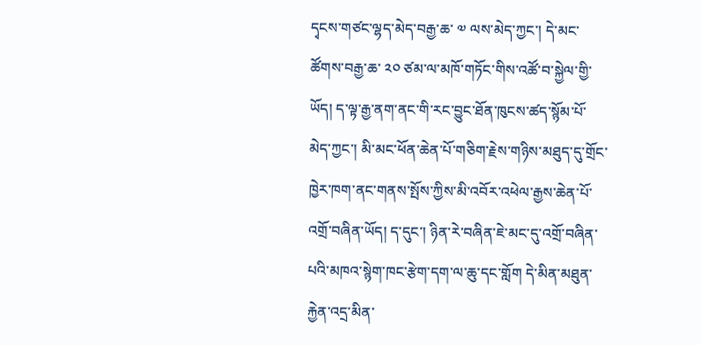དྭངས་གཙང་ལྷད་མེད་བརྒྱ་ཆ་ ༧ ལས་མེད་ཀྱང་། དེ་མང་ཚོགས་བརྒྱ་ཆ་ ༢༠ ཙམ་ལ་མཁོ་གཏོང་གིས་འཚོ་བ་སྐྱེལ་གྱི་ཡོད། ད་ལྟ་རྒྱ་ནག་ནང་གི་རང་བྱུང་ཐོན་ཁུངས་ཚད་སྙོམ་པོ་མེད་ཀྱང་། མི་མང་ཕོན་ཆེན་པོ་གཅིག་རྗེས་གཉིས་མཐུད་དུ་གྲོང་ཁྱེར་ཁག་ནང་གནས་སྤོས་ཀྱིས་མི་འབོར་འཕེལ་རྒྱས་ཆེན་པོ་འགྲོ་བཞིན་ཡོད། ད་དུང་། ཉིན་རེ་བཞིན་ཇེ་མང་དུ་འགྲོ་བཞིན་པའི་མཁའ་སྙེག་ཁང་རྩེག་དག་ལ་ཆུ་དང་གློག དེ་མིན་མཐུན་རྐྱེན་འདྲ་མིན་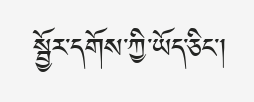སྦྱོར་དགོས་ཀྱི་ཡོད་ཅིང་།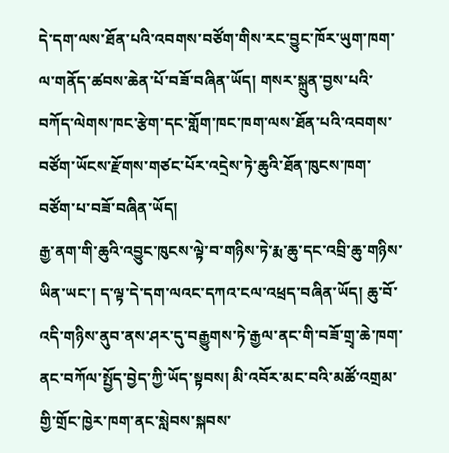དེ་དག་ལས་ཐོན་པའི་འབགས་བཙོག་གིས་རང་བྱུང་ཁོར་ཡུག་ཁག་ལ་གནོད་ཚབས་ཆེན་པོ་བཟོ་བཞིན་ཡོད། གསར་སྐྲུན་བྱས་པའི་བཀོད་ལེགས་ཁང་རྩེག་དང་གློག་ཁང་ཁག་ལས་ཐོན་པའི་འབགས་བཙོག་ཡོངས་རྫོགས་གཙང་པོར་འདྲེས་ཏེ་ཆུའི་ཐོན་ཁུངས་ཁག་བཙོག་པ་བཟོ་བཞིན་ཡོད།
རྒྱ་ནག་གི་ཆུའི་འབྱུང་ཁུངས་ལྟེ་བ་གཉིས་ཏེ་རྨ་ཆུ་དང་འབྲི་ཆུ་གཉིས་ཡིན་ཡང་། ད་ལྟ་དེ་དག་ལའང་དཀའ་ངལ་འཕྲད་བཞིན་ཡོད། ཆུ་བོ་འདི་གཉིས་ནུབ་ནས་ཤར་དུ་བརྒྱུགས་ཏེ་རྒྱལ་ནང་གི་བཟོ་གྲྭ་ཆེ་ཁག་ནང་བཀོལ་སྤྱོད་བྱེད་ཀྱི་ཡོད་སྟབས། མི་འབོར་མང་བའི་མཚོ་འགྲམ་གྱི་གྲོང་ཁྱེར་ཁག་ནང་སླེབས་སྐབས་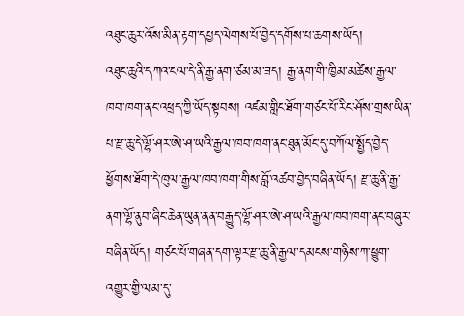འཐུང་ཆུར་འོས་མིན་རྟག་དཔྱད་ལེགས་པོ་བྱེད་དགོས་པ་ཆགས་ཡོད།
འཐུང་ཆུའི་དཀའ་ངལ་དེ་ནི་རྒྱ་ནག་ཙམ་མ་ཟད། རྒྱ་ནག་གི་ཁྱིམ་མཚེས་རྒྱལ་ཁབ་ཁག་ནང་འཕྲད་ཀྱི་ཡོད་སྟབས། འཛམ་གླིང་ཐོག་གཙང་པོ་རིང་ཤོས་གྲས་ཡིན་པ་རྫ་ཆུ་དེ་ལྷོ་ཤར་ཨེ་ཤ་ཡའི་རྒྱལ་ཁབ་ཁག་ནང་ཐུན་མོང་དུ་བཀོལ་སྤྱོད་བྱེད་ཕྱོགས་ཐོག་དེ་ཁུལ་རྒྱལ་ཁབ་ཁག་གིས་བློ་འཚབ་བྱེད་བཞིན་ཡོད། རྫ་ཆུ་ནི་རྒྱ་ནག་ལྷོ་ནུབ་ཞིང་ཆེན་ཡུན་ནན་བརྒྱུད་ལྷོ་ཤར་ཨེ་ཤ་ཡའི་རྒྱལ་ཁབ་ཁག་ནང་བཞུར་བཞིན་ཡོད། གཙང་པོ་གཞན་དག་ལྟར་རྫ་ཆུ་ནི་རྒྱལ་དམངས་གཉིས་ཀ་ཕྱུག་འགྱུར་གྱི་ལམ་དུ་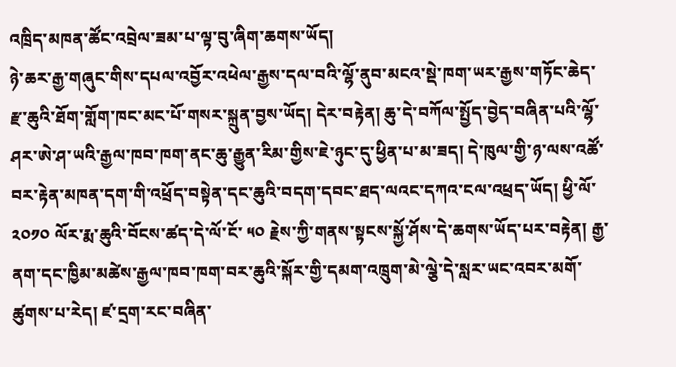འཁྲིད་མཁན་ཚོང་འབྲེལ་ཟམ་པ་ལྟ་བུ་ཞིག་ཆགས་ཡོད།
ཉེ་ཆར་རྒྱ་གཞུང་གིས་དཔལ་འབྱོར་འཕེལ་རྒྱས་དལ་བའི་ལྷོ་ནུབ་མངའ་སྡེ་ཁག་ཡར་རྒྱས་གཏོང་ཆེད་རྫ་ཆུའི་ཐོག་གློག་ཁང་མང་པོ་གསར་སྐྲུན་བྱས་ཡོད། དེར་བརྟེན། ཆུ་དེ་བཀོལ་སྤྱོད་བྱེད་བཞིན་པའི་ལྷོ་ཤར་ཨེ་ཤ་ཡའི་རྒྱལ་ཁབ་ཁག་ནང་ཆུ་རྒྱུན་རིམ་གྱིས་ཇེ་ཉུང་དུ་ཕྱིན་པ་མ་ཟད། དེ་ཁུལ་གྱི་ཉ་ལས་འཚོ་བར་རྟེན་མཁན་དག་གི་འཕྲོད་བསྟེན་དང་ཆུའི་བདག་དབང་ཐད་ལའང་དཀའ་ངལ་འཕྲད་ཡོད། ཕྱི་ལོ་ ༢༠༡༠ ལོར་རྨ་ཆུའི་བོངས་ཚད་དེ་ལོ་ངོ་ ༥༠ རྗེས་ཀྱི་གནས་སྟངས་སྐྱོ་ཤོས་དེ་ཆགས་ཡོད་པར་བརྟེན། རྒྱ་ནག་དང་ཁྱིམ་མཚེས་རྒྱལ་ཁབ་ཁག་བར་ཆུའི་སྐོར་གྱི་དམག་འཁྲུག་མེ་ལྕེ་དེ་སླར་ཡང་འབར་མགོ་ཚུགས་པ་རེད། ཛ་དྲག་རང་བཞིན་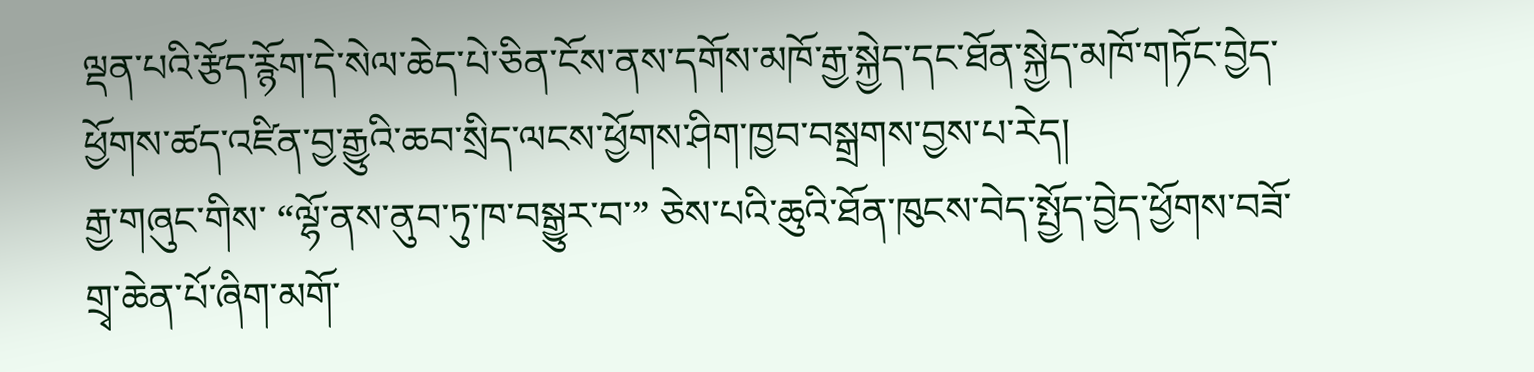ལྡན་པའི་རྩོད་རྙོག་དེ་སེལ་ཆེད་པེ་ཅིན་ངོས་ནས་དགོས་མཁོ་རྒྱ་སྐྱེད་དང་ཐོན་སྐྱེད་མཁོ་གཏོང་བྱེད་ཕྱོགས་ཚད་འཛིན་བྱ་རྒྱུའི་ཆབ་སྲིད་ལངས་ཕྱོགས་ཤིག་ཁྱབ་བསྒྲགས་བྱས་པ་རེད།
རྒྱ་གཞུང་གིས་ “ལྷོ་ནས་ནུབ་ཏུ་ཁ་བསྒྱུར་བ་” ཅེས་པའི་ཆུའི་ཐོན་ཁུངས་བེད་སྤྱོད་བྱེད་ཕྱོགས་བཟོ་གྲྭ་ཆེན་པོ་ཞིག་མགོ་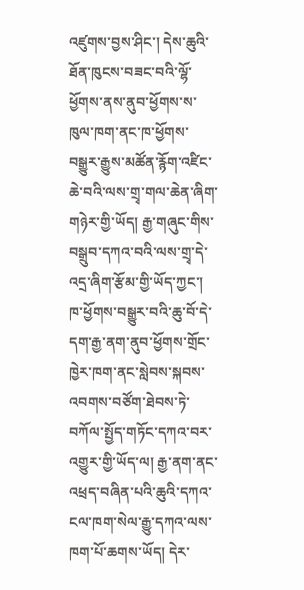འཛུགས་བྱས་ཤིང་། དེས་ཆུའི་ཐོན་ཁུངས་བཟང་བའི་ལྷོ་ཕྱོགས་ནས་ནུབ་ཕྱོགས་ས་ཁུལ་ཁག་ནང་ཁ་ཕྱོགས་བསྒྱུར་རྒྱུས་མཚོན་རྙོག་འཛིང་ཆེ་བའི་ལས་གྲྭ་གལ་ཆེན་ཞིག་གཉེར་གྱི་ཡོད། རྒྱ་གཞུང་གིས་བསྒྲུབ་དཀའ་བའི་ལས་གྲྭ་དེ་འདྲ་ཞིག་རྩོམ་གྱི་ཡོད་ཀྱང་། ཁ་ཕྱོགས་བསྒྱུར་བའི་ཆུ་བོ་དེ་དག་རྒྱ་ནག་ནུབ་ཕྱོགས་གྲོང་ཁྱེར་ཁག་ནང་སླེབས་སྐབས་འབགས་བཙོག་ཐེབས་ཏེ་བཀོལ་སྤྱོད་གཏོང་དཀའ་བར་འགྱུར་གྱི་ཡོད་ལ། རྒྱ་ནག་ནང་འཕྲད་བཞིན་པའི་ཆུའི་དཀའ་ངལ་ཁག་སེལ་རྒྱུ་དཀའ་ལས་ཁག་པོ་ཆགས་ཡོད། དེར་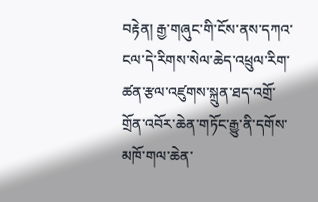བརྟེན། རྒྱ་གཞུང་གི་ངོས་ནས་དཀའ་ངལ་དེ་རིགས་སེལ་ཆེད་འཕྲུལ་རིག་ཚན་རྩལ་འཛུགས་སྐྲུན་ཐད་འགྲོ་གྲོན་འབོར་ཆེན་གཏོང་རྒྱུ་ནི་དགོས་མཁོ་གལ་ཆེན་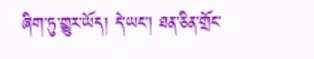ཞིག་ཏུ་གྱུར་ཡོད། དེ་ཡང་། ཐན་ཅིན་གྲོང་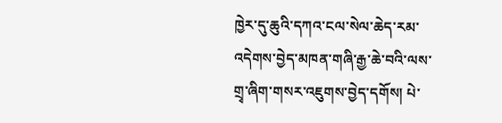ཁྱེར་དུ་ཆུའི་དཀའ་ངལ་སེལ་ཆེད་རམ་འདེགས་བྱེད་མཁན་གཞི་རྒྱ་ཆེ་བའི་ལས་གྲྭ་ཞིག་གསར་འཇུགས་བྱེད་དགོས། པེ་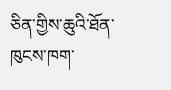ཅིན་གྱིས་ཆུའི་ཐོན་ཁུངས་ཁག་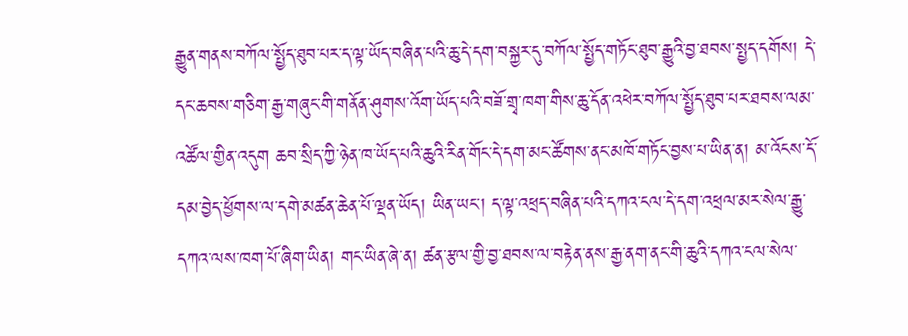རྒྱུན་གནས་བཀོལ་སྤྱོད་ཐུབ་པར་ད་ལྟ་ཡོད་བཞིན་པའི་ཆུ་དེ་དག་བསྐྱར་དུ་བཀོལ་སྤྱོད་གཏོང་ཐུབ་རྒྱུའི་བྱ་ཐབས་སྤྱད་དགོས། དེ་དང་ཆབས་གཅིག་རྒྱ་གཞུང་གི་གནོན་ཤུགས་འོག་ཡོད་པའི་བཟོ་གྲྭ་ཁག་གིས་ཆུ་དོན་འཕེར་བཀོལ་སྤྱོད་ཐུབ་པར་ཐབས་ལམ་འཚོལ་གྱིན་འདུག ཆབ་སྲིད་ཀྱི་ཉེན་ཁ་ཡོད་པའི་ཆུའི་རིན་གོང་དེ་དག་མང་ཚོགས་ནང་མཁོ་གཏོང་བྱས་པ་ཡིན་ན། མ་འོངས་དོ་དམ་བྱེད་ཕྱོགས་ལ་དགེ་མཚན་ཆེན་པོ་ལྡན་ཡོད། ཡིན་ཡང་། ད་ལྟ་འཕྲད་བཞིན་པའི་དཀའ་ངལ་དེ་དག་འཕྲལ་མར་སེལ་རྒྱུ་དཀའ་ལས་ཁག་པོ་ཞིག་ཡིན། གང་ཡིན་ཞེ་ན། ཚན་རྩལ་གྱི་བྱ་ཐབས་ལ་བརྟེན་ནས་རྒྱ་ནག་ནང་གི་ཆུའི་དཀའ་ངལ་སེལ་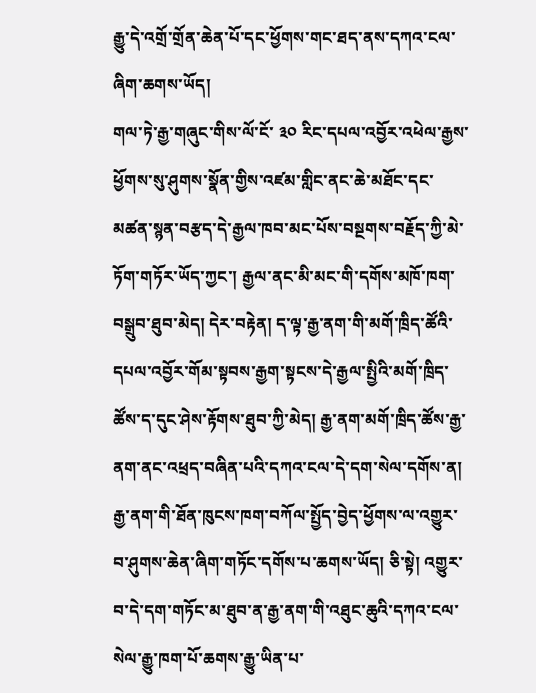རྒྱུ་དེ་འགྲོ་གྲོན་ཆེན་པོ་དང་ཕྱོགས་གང་ཐད་ནས་དཀའ་ངལ་ཞིག་ཆགས་ཡོད།
གལ་ཏེ་རྒྱ་གཞུང་གིས་ལོ་ངོ་ ༣༠ རིང་དཔལ་འབྱོར་འཕེལ་རྒྱས་ཕྱོགས་སུ་ཤུགས་སྣོན་གྱིས་འཛམ་གླིང་ནང་ཆེ་མཐོང་དང་མཚན་སྙན་བརྩད་དེ་རྒྱལ་ཁབ་མང་པོས་བསྔགས་བརྗོད་ཀྱི་མེ་ཏོག་གཏོར་ཡོད་ཀྱང་། རྒྱལ་ནང་མི་མང་གི་དགོས་མཁོ་ཁག་བསྒྲུབ་ཐུབ་མེད། དེར་བརྟེན། ད་ལྟ་རྒྱ་ནག་གི་མགོ་ཁྲིད་ཚོའི་དཔལ་འབྱོར་གོམ་སྟབས་རྒྱག་སྟངས་དེ་རྒྱལ་སྤྱིའི་མགོ་ཁྲིད་ཚོས་ད་དུང་ཤེས་རྟོགས་ཐུབ་ཀྱི་མེད། རྒྱ་ནག་མགོ་ཁྲིད་ཚོས་རྒྱ་ནག་ནང་འཕྲད་བཞིན་པའི་དཀའ་ངལ་དེ་དག་སེལ་དགོས་ན། རྒྱ་ནག་གི་ཐོན་ཁུངས་ཁག་བཀོལ་སྤྱོད་བྱེད་ཕྱོགས་ལ་འགྱུར་བ་ཤུགས་ཆེན་ཞིག་གཏོང་དགོས་པ་ཆགས་ཡོད། ཅི་སྟེ། འགྱུར་བ་དེ་དག་གཏོང་མ་ཐུབ་ན་རྒྱ་ནག་གི་འཐུང་ཆུའི་དཀའ་ངལ་སེལ་རྒྱུ་ཁག་པོ་ཆགས་རྒྱུ་ཡིན་པ་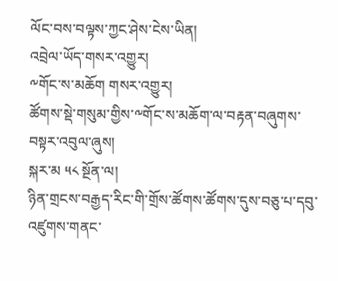ལོང་བས་བལྟས་ཀྱང་ཤེས་ངེས་ཡིན།
འབྲེལ་ཡོད་གསར་འགྱུར།
༸གོང་ས་མཆོག གསར་འགྱུར།
ཚོགས་སྡེ་གསུམ་གྱིས་༸གོང་ས་མཆོག་ལ་བརྟན་བཞུགས་བསྟར་འབུལ་ཞུས།
སྐར་མ ༥༨ སྔོན་ལ།
ཉིན་གྲངས་བརྒྱད་རིང་གི་གྲོས་ཚོགས་ཚོགས་དུས་བཅུ་པ་དབུ་འཛུགས་གནང་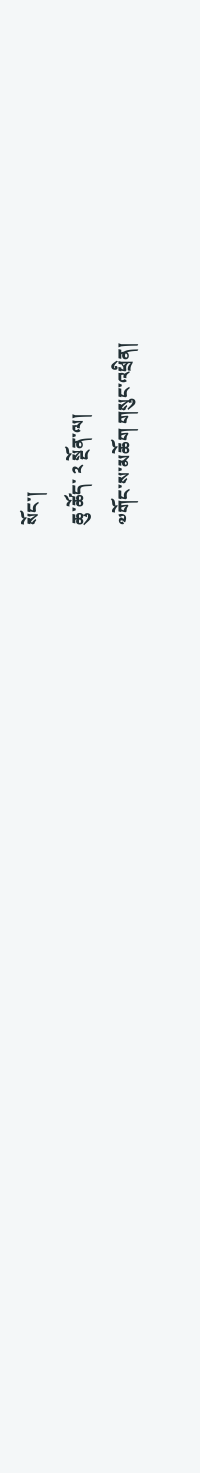སོང་།
ཆུ་ཚོད་ ༢ སྔོན་ལ།
༧གོང་ས་མཆོག གསུང་འཕྲིན།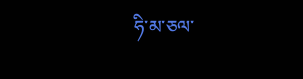ཧི་མ་ཅལ་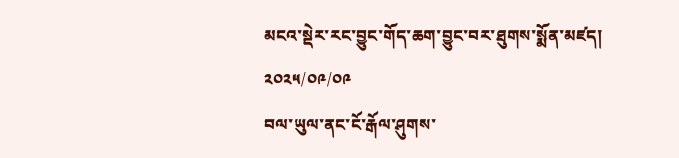མངའ་སྡེར་རང་བྱུང་གོད་ཆག་བྱུང་བར་ཐུགས་སྨོན་མཛད།
༢༠༢༥/༠༩/༠༩
བལ་ཡུལ་ནང་ངོ་རྒོལ་ཤུགས་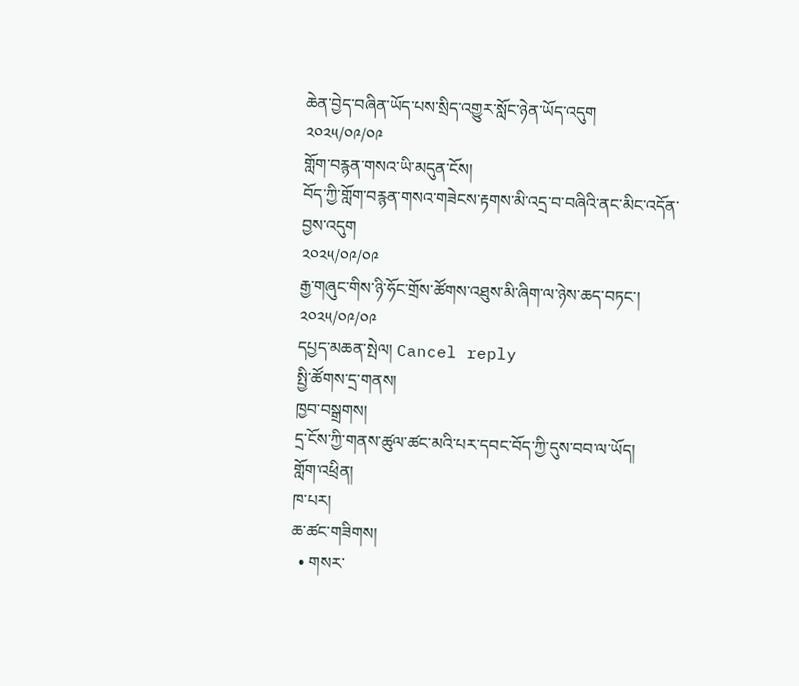ཆེན་བྱེད་བཞིན་ཡོད་པས་སྲིད་འགྱུར་སློང་ཉེན་ཡོད་འདུག
༢༠༢༥/༠༩/༠༩
གློག་བརྙན་གསའ་ཡི་མདུན་ངོས།
བོད་ཀྱི་གློག་བརྙན་གསའ་གཟེངས་རྟགས་མི་འདྲ་བ་བཞིའི་ནང་མིང་འདོན་བྱས་འདུག
༢༠༢༥/༠༩/༠༩
རྒྱ་གཞུང་གིས་ཉི་ཧོང་གྲོས་ཚོགས་འཐུས་མི་ཞིག་ལ་ཉེས་ཆད་བཏང་།
༢༠༢༥/༠༩/༠༩
དཔྱད་མཆན་སྤེལ། Cancel reply
སྤྱི་ཚོགས་དྲ་གནས།
ཁྱབ་བསྒྲགས།
དྲ་ངོས་ཀྱི་གནས་ཚུལ་ཚང་མའི་པར་དབང་བོད་ཀྱི་དུས་བབ་ལ་ཡོད།
གློག་འཕྲིན།
ཁ་པར།
ཆ་ཚང་གཟིགས།
  • གསར་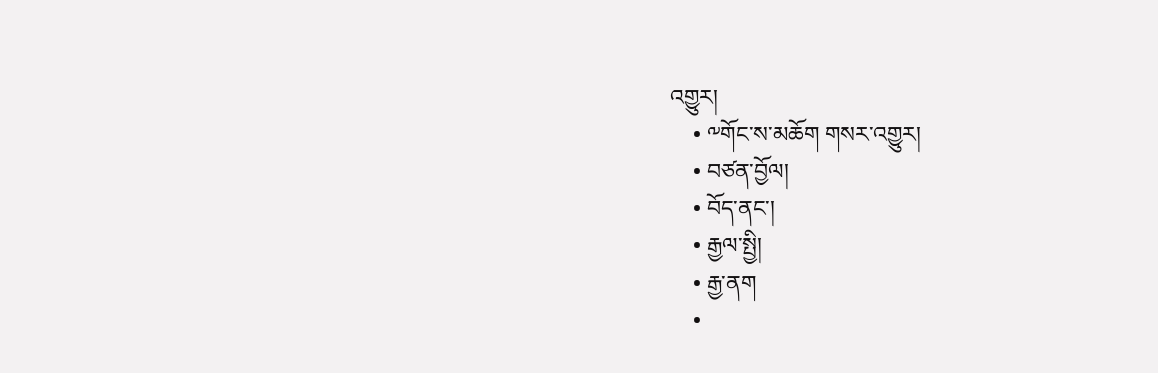འགྱུར།
    • ༸གོང་ས་མཆོག གསར་འགྱུར།
    • བཙན་བྱོལ།
    • བོད་ནང་།
    • རྒྱལ་སྤྱི།
    • རྒྱ་ནག
    •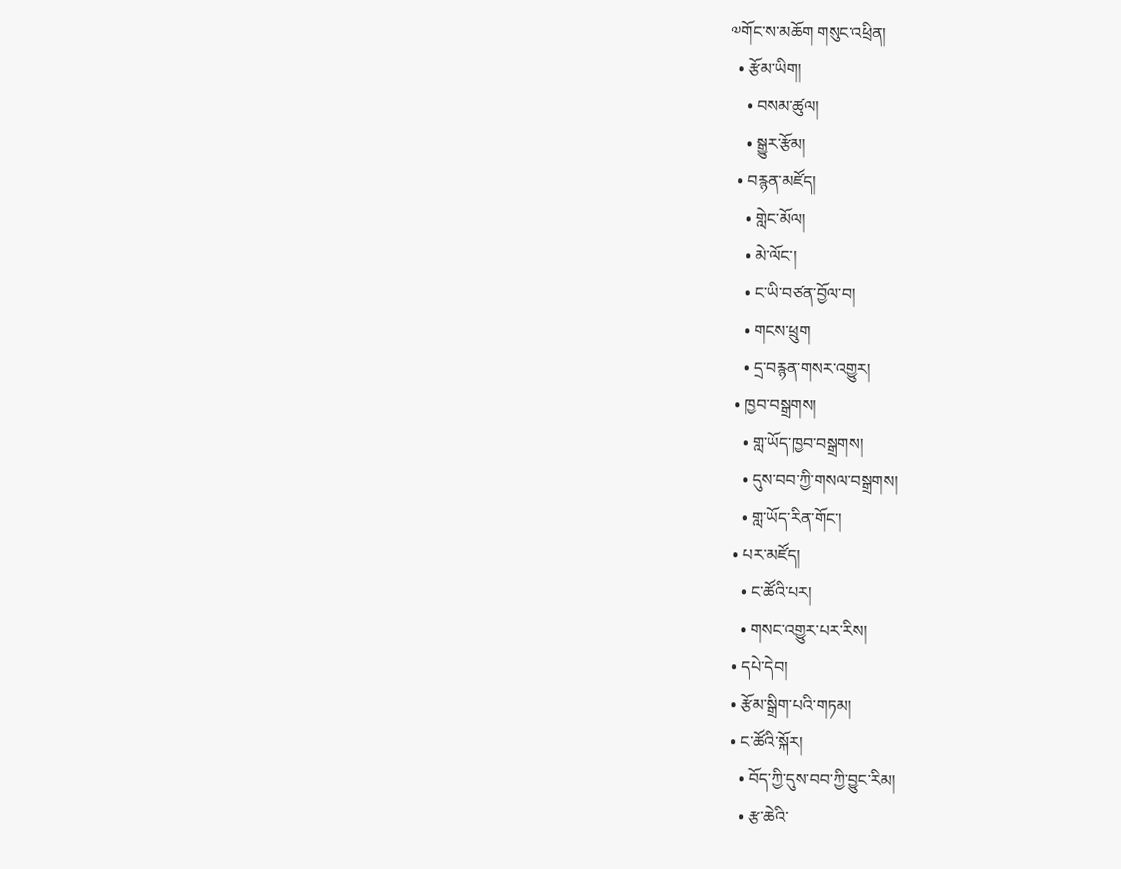༧གོང་ས་མཆོག གསུང་འཕྲིན།
  • རྩོམ་ཡིག།
    • བསམ་ཚུལ།
    • སྒྱུར་རྩོམ།
  • བརྙན་མཛོད།
    • གླེང་མོལ།
    • མེ་ལོང་།
    • ང་ཡི་བཙན་བྱོལ་བ།
    • གངས་ཕྲུག
    • དྲ་བརྙན་གསར་འགྱུར།
  • ཁྱབ་བསྒྲགས།
    • གླ་ཡོད་ཁྱབ་བསྒྲགས།
    • དུས་བབ་ཀྱི་གསལ་བསྒྲགས།
    • གླ་ཡོད་རིན་གོང་།
  • པར་མཛོད།
    • ང་ཚོའི་པར།
    • གསང་འགྱུར་པར་རིས།
  • དཔེ་དེབ།
  • རྩོམ་སྒྲིག་པའི་གཏམ།
  • ང་ཚོའི་སྐོར།
    • བོད་ཀྱི་དུས་བབ་ཀྱི་བྱུང་རིམ།
    • རྩ་ཆེའི་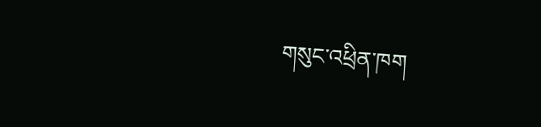གསུང་འཕྲིན་ཁག